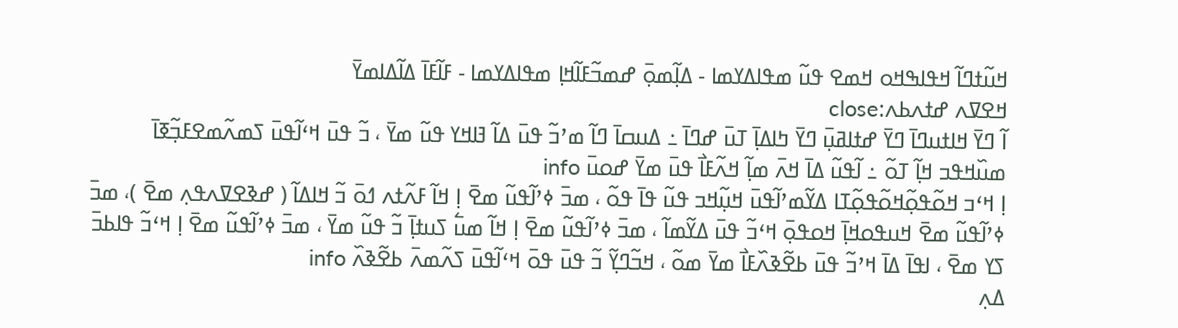ߞߎ߬ߙߣߊ߬ ߞߟߊߒߞߋ ߞߘߐ ߟߎ߬ ߘߟߊߡߌߘߊ - ߡߊ߲߬ߘߋ߲߫ ߝߘߏ߬ߓߊ߬ߞߊ߲ ߘߟߊߡߌߘߊ - ߓߊ߬ߓߊ߫ ߡߊ߬ߡߊߘߌ߫
ߞߐߜߍ ߝߙߍߕߍ:close
ߊ߬ ߣߌ߫ ߞߊߙߎߣߊ߫ ߣߌ߫ ߝߙߊߥߎ߲߫ ߣߌ߫ ߤߊߡߊ߲߫ ߠߎ߫ ߝߣߊ߫ ߸ ߡߎߛߊ߫ ߣߊ߬ ߘߴߏ߬ ߟߎ߫ ߡߊ߬ ߔߊߞߌ ߟߎ߬ ߘߌ߫ ، ߏ߬ ߟߎ߫ ߞߵߊ߬ߟߎ߫ ߖߘߍ߬ߘߐߓߏ߲߬ߧߊ߫ ߘߎ߰ߞߟߏ ߞߊ߲߬ ߠߋ߬ ߸ ߊ߬ߟߎ߬ ߡߊ߫ ߞߍ߫ ߘߊ߲߬ ߞߍ߬ߓߊ߯ ߟߎ߫ ߘߌ߫ ߝߋߎ߫ info
ߊ߲ ߞߵߏ ߞߋ߬ߟߋ߲߬ߞߋ߬ߟߋ߲߬ߠߊ ߡߌ߬ߘߴߊ߬ߟߎ߫ ߞߎ߲߬ߞߏ ߟߎ߬ ߟߊ߫ ߟߋ߬ ، ߘߏ߫ ߦߴߊ߬ߟߎ߬ ߘߐ߫ ߊ߲ ߞߊ߬ ߓߍ߬ߙߍ ߗߋ߫ ߏ߬ ߞߊߡߊ߬ ( ߝߢߐߜߍߟߍ߲ ߘߐ߫ )، ߘߏ߫ ߦߴߊ߬ߟߎ߬ ߘߐ߫ ߞߎߟߋߞߊ߲߫ ߞߋߟߋ߲߫ ߞߵߏ߬ ߟߎ߫ ߡߌ߬ߘߊ߬ ، ߘߏ߫ ߦߴߊ߬ߟߎ߬ ߘߐ߫ ߊ߲ ߞߊ߬ ߘߎ߱ ߖߎߙߊ߲߫ ߏ߬ ߟߎ߬ ߘߌ߫ ، ߘߏ߫ ߦߴߊ߬ߟߎ߬ ߘߐ߫ ߊ߲ ߞߵߏ߬ ߟߊߕߏ߫ ߖߌ ߘߐ߫ ، ߊߟߊ߫ ߡߊ߫ ߞߴߏ߬ ߟߎ߫ ߕߐ߬ߢߍ߰ߓߊ߯ ߘߌ߫ ߘߋ߬ ، ߞߏ߬ߣߌ߲߬ ߏ߬ ߟߎ߫ ߟߋ߫ ߞߵߊ߬ߟߎ߫ ߖߍ߬ߘߍ߫ ߕߐ߬ߢߍ߰ info
ߡߍ߲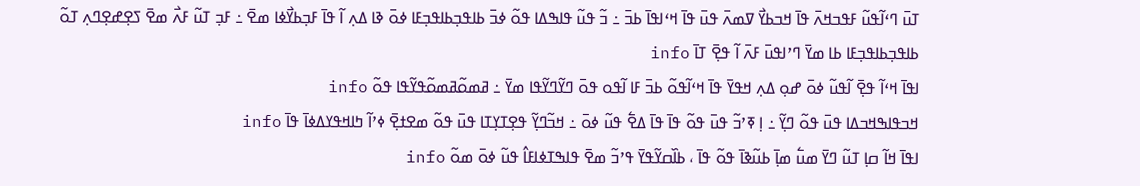ߠߎ߫ ߣߵߊ߬ߟߎ߬ ߓߟߏߞߍ߫ ߟߊ߫ ߞߏߕߌ߯ ߜߘߍ߫ ߟߎ߫ ߟߊ߫ ߞߵߊߟߊ߫ ߕߏ߫ ߸ ߏ߬ ߟߎ߬ ߟߊߒߡߊ ߟߋ߬ ߦߏ߫ ߕߊߟߏ߲ߕߊߟߏ߲ߓߊ ߦߋ߫ ߢߊ ߡߍ߲ ߊ߬ ߟߊ߫ ߓߏ߲ߕߌ߯ߦߊ ߘߐ߫ ߸ ߓߏ߲ ߠߎ߬ ߓߍ߯ ߘߐ߫ ߖߐ߲ߝߐ߲ߣߍ߲ ߠߋ߬ ߕߊߟߏ߲ߕߊߟߏ߲ߓߊ ߕߊ ߘߌ߫ ߣߴߊߟߎ߫ ߓߍ߫ ߊ߬ ߟߐ߲߫ ߠߊ߫ info
ߊߟߊ߫ ߞߵߊ߬ ߟߐ߲߫ ߊ߬ߟߎ߬ ߦߋ߫ ߝߋ߲ ߡߍ߲ ߞߟߌ߫ ߟߊ߫ ߞߵߊ߬ߟߋ߬ ߕߏ߫ ߓߊ ߊ߬ߟߋ ߟߋ߫ ߣߌ߬ߣߌ߬ߟߊ ߘߌ߫ ߸ ߥߘߋ߬ߥߘߋ߬ߟߌ߬ߟߊ ߟߋ߬ info
ߞߏߟߊߒߞߏߡߊ ߟߎ߫ ߟߋ߬ ߣߌ߲߬ ߸ ߊ߲ ߧߴߏ߬ ߟߎ߫ ߟߋ߬ ߟߊ߫ ߟߊ߫ ߡߐ߱ ߟߎ߬ ߦߋ߫ ߸ ߞߏ߬ߣߌ߲߬ ߟߐ߲ߠߌ߲ߠߊ ߟߎ߫ ߟߋ߬ ߘߐߙߐ߲߫ ߦߴߊ߬ ߤߊߞߟߌߡߦߊ߫ ߟߊ߫ info
ߊߟߊ߫ ߞߊ߬ ߛߊ߲ ߠߎ߬ ߣߌ߫ ߘߎ߱ ߘߊ߲߫ ߕߎ߬ߢߊ߫ ߟߋ߬ ߟߊ߫ ، ߕߊ߰ߛߌ߬ߟߌ߫ ߟߴߏ߬ ߘߐ߫ ߟߊߒߠߦߊߓߊ߮ ߟߎ߬ ߦߋ߫ ߘߋ߬ info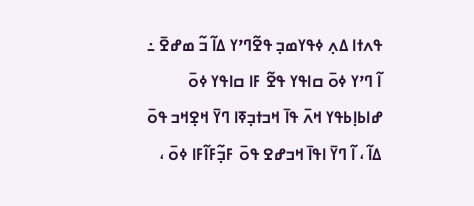ߟߍߙߊ ߡߍ߲ ߦߟߌߘߏ߲ ߟߐ߬ߣߴߌ ߡߊ߬ ߏ߬ ߘߝߐ߫ ߸ ߊ߬ ߣߴߌ ߦߋ߫ ߛߊߟߌ ߟߐ߬ ߓߊ ߛߊߟߌ ߦߋ߫ ߝߊߕߊ߲ߕߟߌ ߞߍ߫ ߟߊ߫ ߞߏߙߏ߲ߧߊ ߣߌ߫ ߞߐ߲ߞߏ ߟߋ߫ ߡߊ߬ ، ߊ߬ ߣߌ߫ ߊߟߊ߫ ߞߏߝߐ ߟߋ߫ ߓߏ߲߬ߓߊ߬ߓߊ ߦߋ߫ ،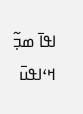ߊߟߊ߫ ߘߏ߲߬ ߞߵߊߟߎ߫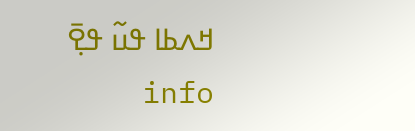ߞߍߕߊ ߟߎ߬ ߟߐ߲߫ info